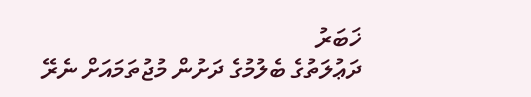ޚަބަރު
ދަޢުލަތުގެ ބެލުމުގެ ދަށުން މުޖުތަމައަށް ނެރޭ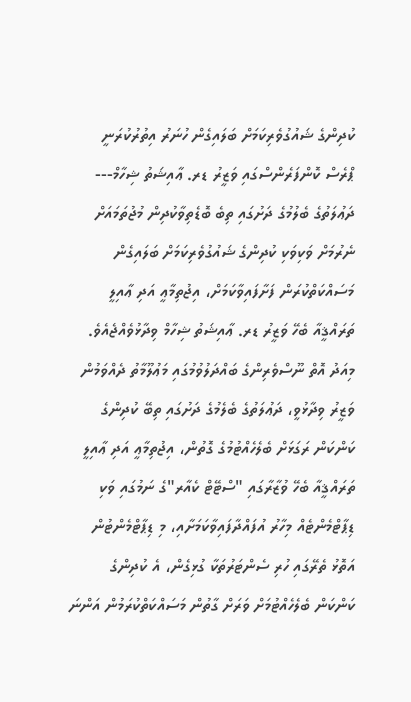ކުދިންގެ ޝައުގުވެރިކަމަށް ބަލައިގެން ހުނަރު އިތުރުކުރަނީ
ޕްރެސް ކޮންފަރެންސްގައި ވަޒީރު ޑރ. ޢާއިޝަތު ޝިހާމް---
ދަޢުލަތުގެ ބެލުމުގެ ދަށުގައި ތިބެ ބޮޑެތިވާކުދިން މުޖުތަމައަށް ނެރުމަށް ވަކިވަކި ކުދިންގެ ޝައުގުވެރިކަމަށް ބަލައިގެން މަސައްކަތްކުރަން ފަށާފައިވާކަމަށް، އިޖުތިމާޢީ އަދި ޢާއިލީ ތަރައްޤީއާ ބެހޭ ވަޒީރު ޑރ. ޢާއިޝަތު ޝިހާމް ވިދާޅުވެއްޖެއެވެ.
މިއަދު އޮތް ނޫސްވެރިންގެ ބައްދަލުވުމުގައި މަޢުލޫމާތު ދެއްވަމުން ވަޒީރު ވިދާޅުވީ، ދަޢުލަތުގެ ބެލެމުގެ ދަށުގައި ތިބޭ ކުދިންގެ ކަންކަން ރަގަޅަށް ބެލެހެއްޓުމުގެ ގޮތުން، އިޖުތިމާޢީ އަދި ޢާއިލީ ތަރައްޤީއާ ބެހޭ ވުޒާރާގައި "ސްޓޭޓް ކެއާރ"ގެ ނަމުގައި ވަކި ޑިޕާޓްމެންޓެއް މިހާރު އުފައްދާފައިވާކަމަށާއި، މި ޑިޕާޓްމެންޓުން އަތޮޅު ތެރޭގައި ހުރި ސެންޓަރުތަކާ ގުޅިގެން، އެ ކުދިންގެ ކަންކަން ބެލެހެއްޓުމަށް ވަރަށް ގާތުން މަސައްކަތްކުރަމުން އަންނަ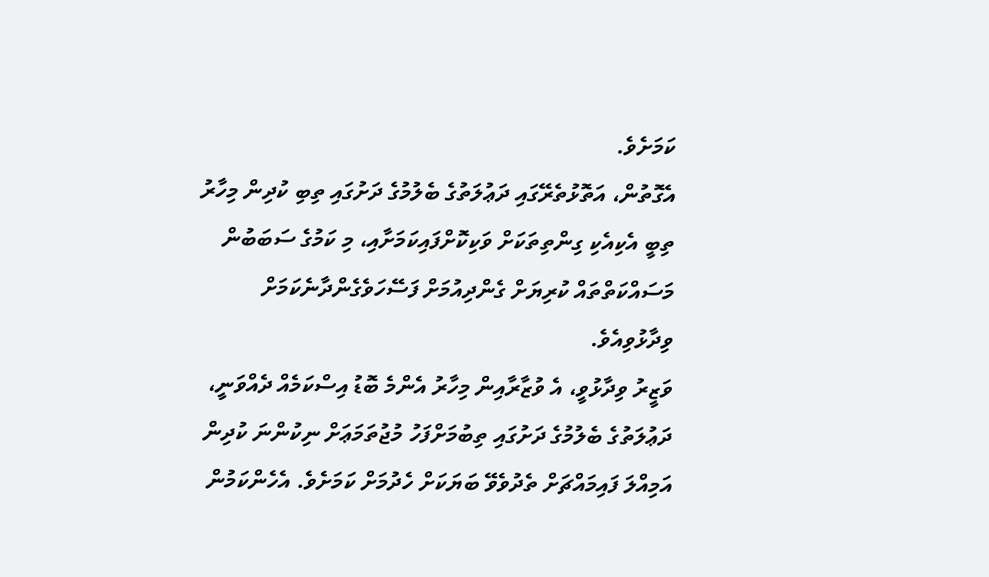ކަމަށެވެ.
އެގޮތުން، އަތޮޅުތެރޭގައި ދަޢުލަތުގެ ބެލުމުގެ ދަށުގައި ތިބި ކުދިން މިހާރު ތިބީ އެކިއެކި ގިންތިތަކަށް ވަކިކޮށްފައިކަމަށާއި، މި ކަމުގެ ސަބަބުން މަސައްކަތްތައް ކުރިޔަށް ގެންދިއުމަށް ފަސޭހަވެގެންދާނެކަމަށް ވިދާޅުވިއެވެ.
ވަޒީރު ވިދާޅުވީ، އެ ވުޒާރާއިން މިހާރު އެންމެ ބޮޑު އިސްކަމެއް ދެއްވަނީ، ދަޢުލަތުގެ ބެލުމުގެ ދަށުގައި ތިބުމަށްފަހު މުޖުތަމަޢަށް ނިކުންނަ ކުދިން އަމިއްލަ ފައިމައްޗަށް ތެދުވެވޭ ބަޔަކަށް ހެދުމަށް ކަމަށެވެ. އެހެންކަމުން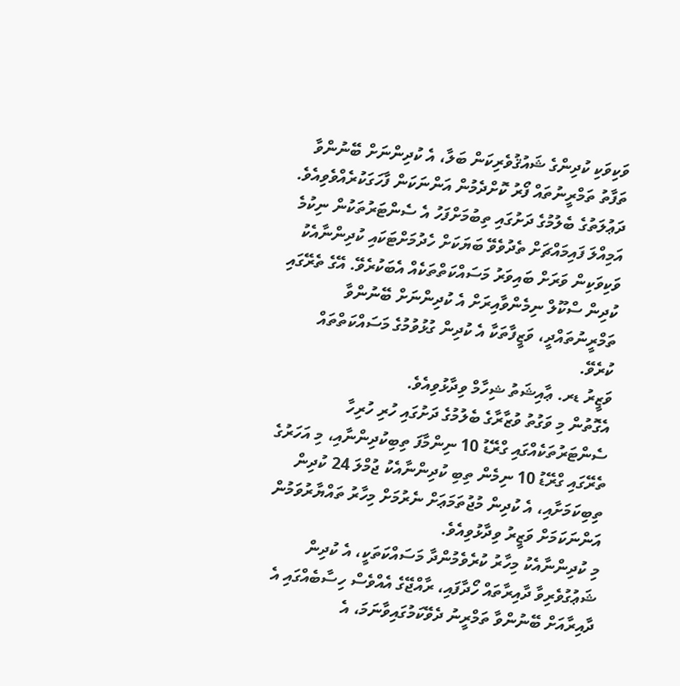ވަކިވަކި ކުދިންގެ ޝައުޤުވެރިކަން ބަލާ، އެ ކުދިންނަށް ބޭނުންވާ ތަފާތު ތަމްރީނުތައް ފޯރު ކޮށްދެމުން އަންނަކަން ފާހަގަކުރެއްވެވިއެވެ.
ދަޢުލަތުގެ ބެލުމުގެ ދަށުގައި ތިބުމަށްފަހު އެ ސެންޓަރުތަކުން ނިކުމެ އަމިއްލަ ފައިމައްޗަށް ތެދުވެވޭ ބަޔަކަށް ހެދުމަށްޓަކައި ކުދިންނާއެކު ވަކިވަކިން ވަރަށް ބައިވަރު މަސައްކަތްތަކެއް އެބަކުރެވޭ. އޭގެ ތެރޭގައި ކުދިން ސްކޫލް ނިމެންވާއިރަށް އެ ކުދިންނަށް ބޭނުންވާ ތަމްރީނުތައްދީ، ވަޒީފާތަކާ އެ ކުދިން ގުޅުވުމުގެ މަސައްކަތްތައް ކުރެވޭ.
ވަޒީރު ޑރ. ޢާއިޝަތު ޝިހާމް ވިދާޅުވިއެވެ.
އެގޮތުން މި ވަގުތު ވުޒާރާގެ ބެލުމުގެ ދަށުގައި ހުރި ހުރިހާ ސެންޓަރުތަކެއްގައި ގްރޭޑު 10 ނިންމާފަ ތިބިކުދިންނާއި، މި އަހަރުގެ ތެރޭގައި ގްރޭޑު 10 ނިމެން ތިބި ކުދިންނާއެކު ޖުމްލަ 24 ކުދިން ތިބިކަމަށާއި، އެ ކުދިން މުޖުތަމަޢަށް ނެރުމަށް މިހާރު ތައްޔާރުވަމުން އަންނަކަމަށް ވަޒީރު ވިދާޅުވިއެވެ.
މި ކުދިންނާއެކު މިހާރު ކުރެވެމުންދާ މަސައްކަތަކީ، އެ ކުދިން ޝަޢުގުވެރިވާ ދާއިރާތައް ހޯދާފައި، ރާއްޖޭގެ އެއްވެސް ހިސާބެއްގައި އެ ދާއިރާއަށް ބޭނުންވާ ތަމްރީނު ދެވޭކަމުގައިވާނަމަ، އެ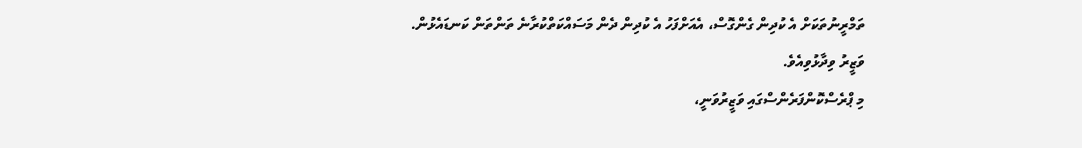ތަމްރީނުތަކަށް އެ ކުދިން ގެންގޮސް، އެއަށްފަހު އެ ކުދިން ދެން މަސައްކަތްކުރާނެ ތަންތަން ކަނޑައެޅުން.
ވަޒީރު ވިދާޅުވިއެވެ.
މި ޕްރެސްކޮންފަރެންސްގައި ވަޒީރުވަނީ،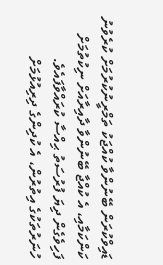ޑައިވްކުރަން ބޭނުންވާ ކުއްޖަކު ތަމްރީނުކުރުމަށް ކުރެވުނު ކަންކަމާއި، އެ ކުއްޖާ ބޭނުންވާ ދާއިރާއަށް ނިކުތުމަށް ފަހިވެގެން ދިޔަ ފުރުސަތު ޙިއްސާ ކުރައްވާފައެވެ.
ހުނަރުތަކުގެ އިތުރުން، އެ ކުދިންގެ ދިރިއުޅުމަށް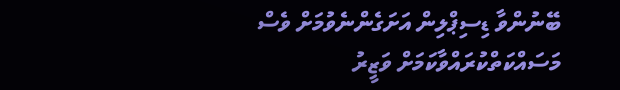ބޭނުންވާ ޑިސިޕްލިން އަށަގެންނެވުމަށް ވެސް މަސައްކަތްކުރައްވާކަމަށް ވަޒީރު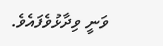ވަނީ ވިދާޅުވެފައެވެ.